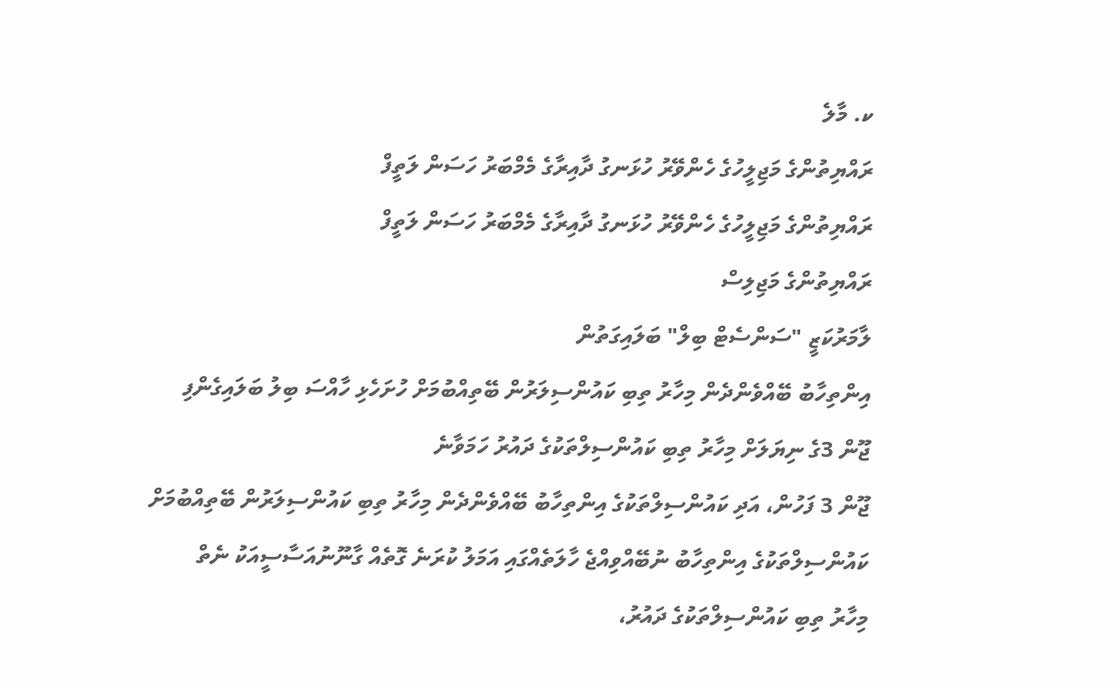ކ. މާލެ
ރައްޔިތުންގެ މަޖިލީހުގެ ހެންވޭރު ހުޅަނގު ދާއިރާގެ މެމްބަރު ހަސަން ލަތީފް
ރައްޔިތުންގެ މަޖިލީހުގެ ހެންވޭރު ހުޅަނގު ދާއިރާގެ މެމްބަރު ހަސަން ލަތީފް
ރައްޔިތުންގެ މަޖިލިސް
ލާމަރުކަޒީ "ސަންސެޓް ބިލް" ބަލައިގަތުން
އިންތިހާބު ބޭއްވެންދެން މިހާރު ތިބި ކައުންސިލަރުން ބޭތިއްބުމަށް ހުށަހެޅި ހާއްސަ ބިލު ބަލައިގެންފި
ޖޫން 3ގެ ނިޔަލަށް މިހާރު ތިބި ކައުންސިލްތަކުގެ ދައުރު ހަމަވާނެ
ޖޫން 3 ފަހުން، އަދި ކައުންސިލްތަކުގެ އިންތިހާބު ބޭއްވެންދެން މިހާރު ތިބި ކައުންސިލަރުން ބޭތިއްބުމަށް
ކައުންސިލްތަކުގެ އިންތިހާބު ނުބޭއްވިއްޖެ ހާލަތެއްގައި އަމަލު ކުރަނެ ގޮތެއް ގާނޫނުއަސާސީއަކު ނެތް
މިހާރު ތިބި ކައުންސިލްތަކުގެ ދައުރު،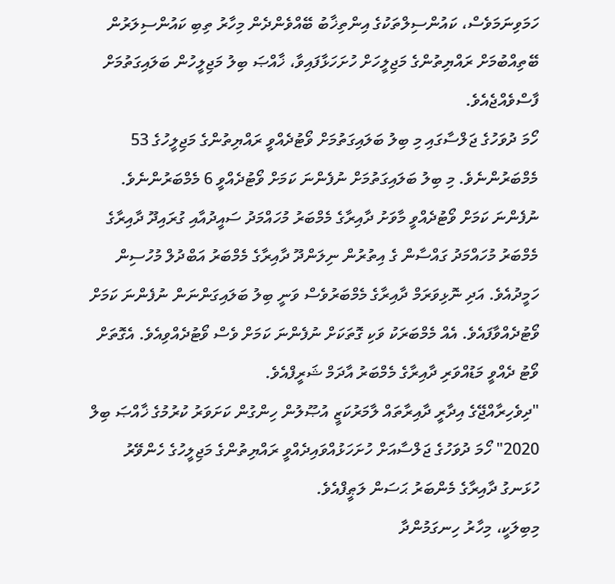ހަމަވިނަމަވެސް، ކައުންސިލްތަކުގެ އިންތިޚާބު ބޭއްވެންދެން މިހާރު ތިބި ކައުންސިލަރުން ބޭތިއްބުމަށް ރައްޔިތުންގެ މަޖިލީހަށް ހުށަހަޅާފައިވާ، ޚާއްޞަ ބިލު މަޖިލީހުން ބަލައިގަތުމަށް ފާސްވެއްޖެއެވެ.
ހޯމަ ދުވަހުގެ ޖަލްސާގައި މި ބިލު ބަލައިގަތުމަށް ވޯޓުދެއްވީ ރައްޔިތުންގެ މަޖިލީހުގެ 53 މެމްބަރުންނެވެ. މި ބިލު ބަލައިގަތުމަށް ނުފެންނަ ކަމަށް ވޯޓުދެއްވީ 6 މެމްބަރުންނެވެ. ނުފެންނަ ކަމަށް ވޯޓުދެއްވީ މާވަށު ދާއިރާގެ މެމްބަރު މުހައްމަދު ސައީދުއާއި ގުރައިދޫ ދާއިރާގެ މެމްބަރު މުހައްމަދު ގައްސާން ގެ އިތުރުން ނިލަންދޫ ދާއިރާގެ މެމްބަރު އަބްދުލް މުހުސިން ހަމީދުއެވެ. އަދި ނޮޅިވަރަމް ދާއިރާގެ މެމްބަރުވެސް ވަނީ ބިލު ބަލައިގަންނަން ނުފެންނަ ކަމަށް ވޯޓުދެއްވާފައެވެ. އެއް މެމްބަރަކު ވަކި ގޮތަކަށް ނުފެންނަ ކަމަށް ވެސް ވޯޓުދެއްވިއެވެ. އެގޮތަށް ވޯޓު ދެއްވީ މަޑުއްވަރި ދާއިރާގެ މެމްބަރު އާދަމް ޝަރީފްއެވެ.
"ދިވެހިރާއްޖޭގެ އިދާރީ ދާއިރާތައް ލާމަރުކަޒީ އުޞޫލުން ހިންގުން ކަށަވަރު ކުރުމުގެ ޚާއްޞަ ބިލް 2020" ހޯމަ ދުވަހުގެ ޖަލްސާއަށް ހުށަހަޅުއްވައިދެއްވީ ރައްޔިތުންގެ މަޖިލީހުގެ ހެންވޭރު ހުޅަނގު ދާއިރާގެ މެންބަރު ޙަސަން ލަޠީފްއެވެ.
މިބިލަކީ، މިހާރު ހިނގަމުންދާ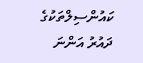ކައުންސިލްތަކުގެ ދައުރު އަންނަ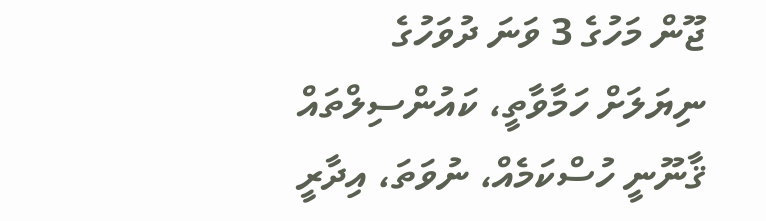ޖޫން މަހުގެ 3 ވަނަ ދުވަހުގެ ނިޔަލަށް ހަމާވާތީ، ކައުންސިލްތައް ޤާނޫނީ ހުސްކަމެއް، ނުވަތަ، އިދާރީ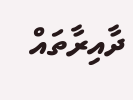ދާއިރާތައް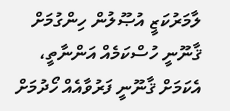ލާމަރުކަޒީ އުޞޫލުން ހިންގުމަށް ޤާނޫނީ ހުސްކަމެއް އަންނާތީ، އެކަމަށް ޤާނޫނީ ފަރުވާއެއް ހޯދުމަށް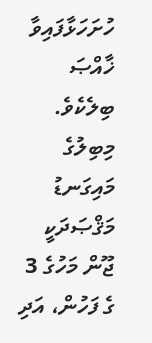ހުށަހަޅާފައިވާ ޚާއްޞަ ބިލެކެވެ.
މިބިލުގެ މައިގަނޑު މަޤްޞަދަކީ ޖޫން މަހުގެ 3 ގެ ފަހުން، އަދި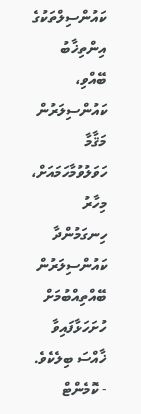ކައުންސިލްތަކުގެ އިންތިޚާބު ބޭއްވި، ކައުންސިލަރުން މަޤާމާ ހަވަލުވުމާހަމައަށް، މިހާރު ހިނގަމުންދާ ކައުންސިލަރުން ބޭއްތިއްބުމަށް ހުށަހަޅާފައިވާ ޚާއްސަ ބިލެކެވެ.
- ކޮމެންޓް